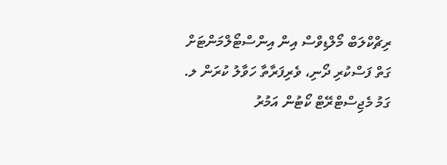ރިޗްކްލަބް މޯލްޑިވްސް އިން އިންސްޓޯލްމަންޓަށް ގަތް ފަސްކުރި ދޯނި، ވެރިފަރާތާ ހަވާލު ކުރަން ލ. ގަމު މެޖިސްޓްރޭޓް ކޯޓުން އަމުރު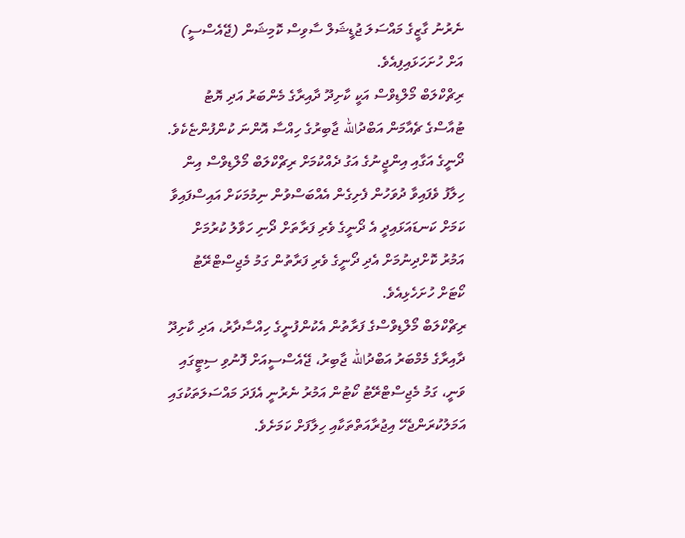ނެރުނު ގާޒީގެ މައްސަލަ ޖުޑީޝަލް ސާވިސް ކޮމިޝަން (ޖޭއެސްސީ) އަށް ހުށަހަޅައިފިއެވެ.
ރިޗްކްލަބް މޯލްޑިވްސް އަކީ ކާށިދޫ ދާއިރާގެ މެންބަރު އަދި ޔޮޓު ޓުއާސްގެ ޗެއާމަން އަބްދުالله ޖާބިރުގެ ހިއްސާ އޮންނަ ކުންފުންޏެކެވެ. ދޯނީގެ އަގާއި އިންޖީނުގެ އަގު ދެއްކުމަށް ރިޗްކްލަބް މޯލްޑިވްސް އިން ހިލާފު ވެފައިވާ ދުވަހުން ފެށިގެން އެއްބަސްވުން ނިމުމަކަށް އައިސްފައިވާ ކަމަށް ކަނޑައަޅައިދީ އެ ދޯނީގެ ވެރި ފަރާތަށް ދޯނި ހަވާލު ކުރުމަށް އަމުރު ކޮށްދިނުމަށް އެދި ދޯނީގެ ވެރި ފަރާތުން ގަމު މެޖިސްޓްރޭޓު ކޯޓަށް ހުށަހެޅިއެވެ.
ރިޗްކްލަބް މޯލްޑިވްސްގެ ފަރާތުން އެކުންފުނީގެ ހިއްސާދާރު، އަދި ކާށިދޫ ދާއިރާގެ މެމްބަރު އަބްދުالله ޖާބިރު، ޖޭއެސްސީއަށް ފޮނުވި ސިޓީގައި ވަނީ، ގަމު މެޖިސްޓްރޭޓު ކޯޓުން އަމުރު ނެރުނީ އެފަދަ މައްސަލަތަކުގައި އަމަލުކުރަންޖެހޭ އިޖުރާއަތްތަކާއި ހިލާފަށް ކަމަށެވެ.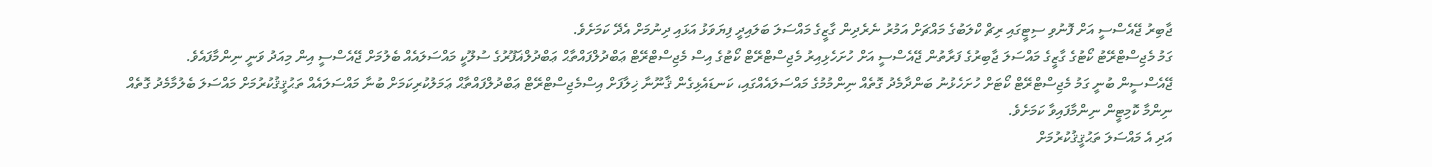ޖާބިރު ޖޭއެސްސީ އަށް ފޮނުވި ސިޓީގައި ރިޗް ކްލަބުގެ މައްޗަށް އަމުރު ނެރެދިން ގާޒީގެ މައްސަލަ ބަލައިދީ ފިޔަވަޅު އަޅައި ދިނުމަށް އެދޭ ކަމަށެވެ.
ގަމު މެޖިސްޓްރޭޓު ކޯޓުގެ ގާޒީގެ މައްސަލަ ޖާބިރުގެ ފަރާތުން ޖޭއެސްސީ އަށް ހުށަހެޅިއިރު މެޖިސްޓްރޭޓް ކޯޓުގެ އިސް މެޖިސްޓްރޭޓް ޢަބްދުލްފައްތާޙް ޢަބްދުލްޣަފޫރުގެ ސުލޫކީ މައްސަލައެއް ބެލުމަށް ޖޭއެސްސީ އިން މިއަދު ވަނީ ނިންމާފައެވެ.
ޖޭއެސްސީން ބުނީ ގަމު މެޖިސްޓްރޭޓް ކޯޓަށް ހުށަހެޅުނު ބަންދާމެދު ގޮތެއް ނިންމުމުގެ މައްސަލައެއްގައި، ކަނޑައެޅިގެން ޤާނޫނާ ޚިލާފަށް އިސްމެޖިސްޓްރޭޓް ޢަބްދުލްފައްތާޙް ޢަމަލުކުރިކަމަށް ބުނާ މައްސަލައެއް ތަޙުޤީޤުކުރުމަށް މައްސަލަ ބެލުމާމެދު ގޮތެއް ނިންމާ ކޮމިޓީން ނިންމާފައިވާ ކަމަށެވެ.
އަދި އެ މައްސަލަ ތަޙުޤީޤުކުރުމަށް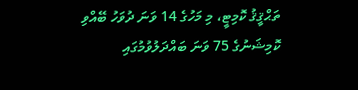ތަޙްޤީޤު ކޮމިޓީ، މި މަހުގެ 14 ވަނަ ދުވަހު ބޭއްވި ކޮމިޝަނުގެ 75 ވަނަ ބައްދަލުވުމުގައި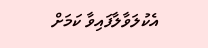އެކުލަވާލާފައިވާ ކަމަށް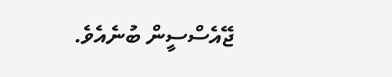ޖޭއެސްސީން ބުނެއެވެ.